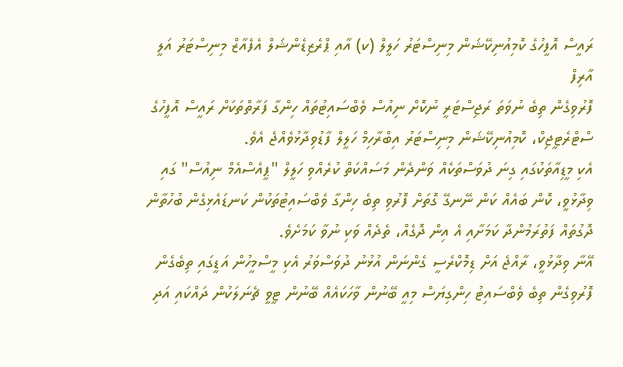ރައީސް އޮފީހުގެ ކޮމިއުނިކޭޝަން މިނިސްޓަރު ހަލީލް (ކ) އާއި ޕްރެޒިޑެންޝަލް އެފެއާޒް މިނިސްޓަރު އަލީ އާރިފް
ފޮރުވިގެން ތިބެ ނުވަތަ ރަޖިސްޓަރީ ނުކޮށް ނިއުސް ވެބްސައިޓުތައް ހިންގާ ފަރާތްތަކަށް ރައީސް އޮފީހުގެ ސްޓްރެޓީޖިކް، ކޮމިއުނިކޭޝަން މިނިސްޓަރު އިބްރާހިމް ހަލީލް ފާޑުވިދާޅުވެއްޖެ އެވެ.
އެކި މީޑިއާތަކުގައި ގިނަ ދުވަސްތަކެއް ވަންދެން މަސައްކަތް ކުރެއްވި ހަލީލް "ޕީއެސްއެމް ނިއުސް" ގައި ވިދާޅުވީ، ކޮން ބައެއް ކަން ނޭނގޭ ގޮތަށް ފޮރުވި ތިބެ ހިންގާ ވެބްސައިޓުތަކުން ކަނޑައެޅިގެން ބުހުތާން ދޮގުތައް ފަތުރަމުންދާ ކަމަށާއި އެ އިން ދޮގެއް، ތެދެއް ވަކި ނުވާ ކަމަށެވެ.
އޭނާ ވިދާޅުވީ، ރާއްޖެ އަށް ޑިމޮކްރެސީ ގެންނަން އުޅުނު ދުވަސްވަރު އެކި މީސްމީހުން އަޑީގައި ތިބެގެން ފޮރުވިގެން ތިބެ ވެބްސައިޓު ހިންގިޔަސް މިއީ ބޭނުން ވާހަކައެއް ބޭނުން ޓީވީ ޗެނަލަކުން ދައްކައި އަދި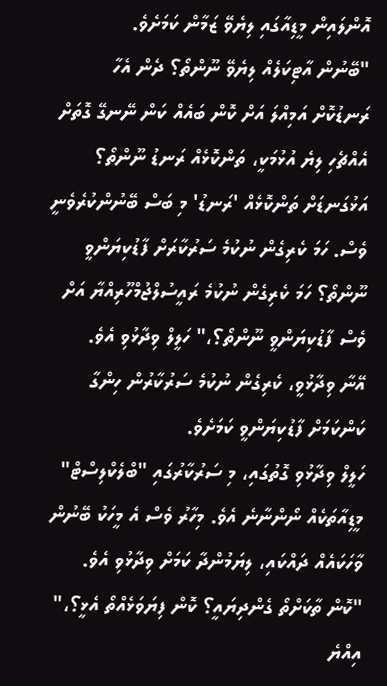އޮންލައިން މީޑިއާގައި ލިޔެވޭ ޒަމާން ކަމަށެވެ.
"ބޭނުން އާޓިކަލެއް ލިޔެވޭ ނޫންތޯ؟ ދެން އެހާ ރަނޑުކޮށް އަމިއްލަ އަށް ކޮން ބައެއް ކަން ނޭނގޭ ގޮތަށް އެއްޗެހި ލިޔެ އުޅުމަކީ، ތަންކޮޅެއް ރަނޑު ނޫންތޯ؟ އަޅުގަނޑަށް ތަންކޮޅެއް 'ރަނޑު' މި ބަސް ބޭނުންކުރެވެނީ ވެސް. ހަމަ ކެރިގެން ނުކުމެ ސަރުކާރަށް ފާޑުކިޔަންވީ ނޫންތޯ؟ ހަމަ ކެރިގެން ނުކުމެ ރައީސުލްޖުމްހޫރިއްޔާ އަށް ވެސް ފާޑުކިޔަންވީ ނޫންތޯ؟،" ހަލީލް ވިދާޅުވި އެވެ.
އޭނާ ވިދާޅުވީ، ކެރިގެން ނުކުމެ ސަރުކާރުން ހިންގާ ކަންކަމަށް ފާޑުކިޔަންވީ ކަމަށެވެ.
ހަލީލް ވިދާޅުވި ގޮތުގައި، މި ސަރުކާރުގައި "ބްލެކްލިސްޓް" މީޑިއާތަކެއް ނޯންނާނެ އެވެ. މިހާރު ވެސް އެ މީހަކު ބޭނުން ވާހަކައެއް ދައްކައި، ލިޔަމުންދާ ކަމަށް ވިދާޅުވި އެވެ.
"ކޮން ތާކަށްތޯ ގެންދިޔައީ؟ ކޮން ފިޔަވަޅެއްތޯ އެޅީ؟،" އިއްޔެ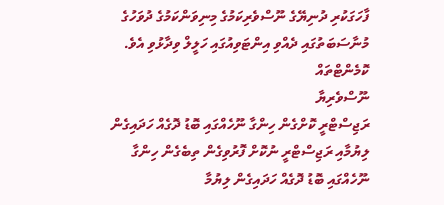ފާހަގަކުރި ދުނިޔޭގެ ނޫސްވެރިކަމުގެ މިނިވަންކަމުގެ ދުވަހުގެ މުނާސަބަތުގައި ދެއްވި އިންޓަވިއުގައި ހަލީލް ވިދާޅުވި އެވެ.
ކޮމެންޓްތައް
ނޫސްވެރިޔާ
ރަޖިސްޓްރީ ކޮށްގެން ހިންގާ ނޫހެއްގައި ބޮޑު ދޮގެއް ހަދައިގެން ލިޔުމާއި ރަޖިސްޓްރީ ނުކޮށް ފޮރުވިގެން ތިބެގެން ހިންގާ ނޫހެއްގައި ބޮޑު ދޮގެއް ހަދައިގެން ލިޔުމާ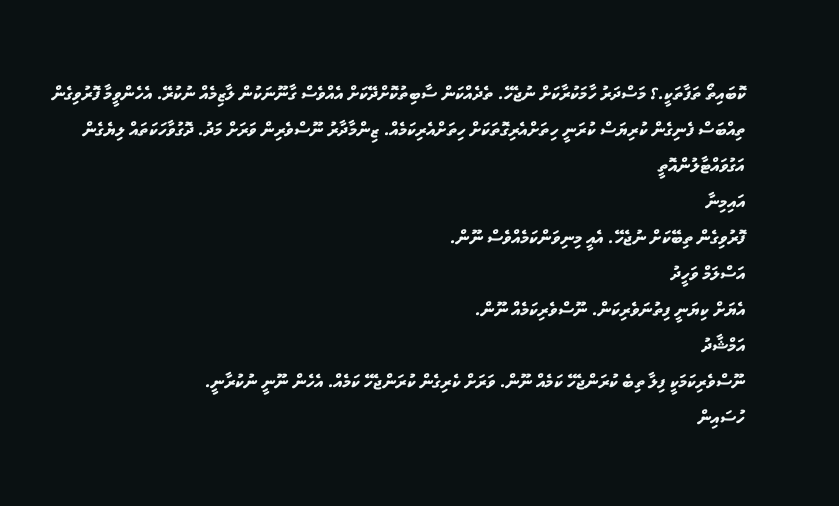ކޮބައިތޯ ތަފާތަކީ.؟ މަސްދަރު ހާމަކުރާކަށް ނުޖެހޭ. ތެދެއްކަން ސާބިތުކޮށްދޭކަށް އެއްވެސް ގާނޫނަކުން ލާޒިމެއް ނުކުރޭ. އެހެންވީމާ ފޮރުވިގެން ތިއްބަސް ފެނިގެން ކުރިޔަސް ކުރަނީ ހިތަށްއެރިގޮތަކަށް ހިތަށްއެރިކަމެއް. ޒިންމާދާރު ނޫސްވެރިން ވަރަށް މަދު. ދޮގުވާހަކަތައް ލިޔެގެން އަގުވައްޓާލުންއޮތީ
އައިމިނާ
ފޮރުވިގެން ތިބޭކަށް ނުޖެހޭ. އެއީ މިނިވަންކަމެއްވެސް ނޫން.
އަސްލަމް ވަހީދު
އެޔަށް ކިޔަނީ ފިތުނަވެރިކަން. ނޫސްވެރިކަމެއް ނޫން.
އަމްޝާދު
ނޫސްވެރިކަމަކީ ފިލާ ތިބެ ކުރަންޖެހޭ ކަމެއް ނޫން. ވަރަށް ކެރިގެން ކުރަންޖެހޭ ކަމެއް. އެހެން ނޫނީ ނުކުރާނީ.
ހުސައިން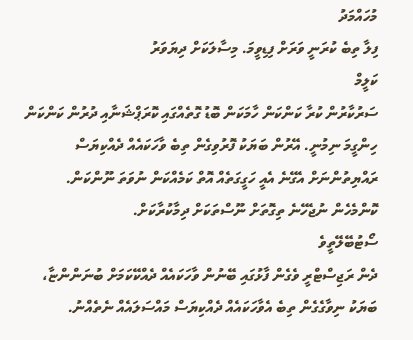މުހައްމަދު
ފިލާ ތިބެ ކުރަނީ ވަރަށް ފިޑިވީމަ. މިސާލަކަށް ދިޔަވަރު
ކަލީމް
ސަރުކާރުން ކުރާ ކަންކަން ހާމަކަން ބޮޑު ގޮތެއްގައި ކޮރަޕްޝަނާއި ދުރުން ކަންކަން ހިންގީމަ ނިމުނީ. އޭރުން ބަޔަކު ފޮރުވިގެން ތިބެ ވާހަކައެއް ދެއްކިޔަސް ރައްޔިތުންނަށް އެގޭނެ އެއީ ހަގީގަތެއް އޮތް ކަމެއްކަން ނުވަތަ ނޫންކަން. ކޮންމެހެން ނުޖެހޭނެ ތިގޮތަށް ނޫސްތަކަށް ދިމާކުރާކަށް.
ސޯޓުބޭލޭތީވެ
ދެން ރަޖިސްޓްރީ ވެގެން ފާޅުގައި ބޭނުން ވާހަކައެއް ދެއްކޭކަމަށް ބުނަންންޏާ، ބަޔަކު ނިވާގެގެން ތިބެ އެވާހަކައެއް ދެއްކިޔަސް މައްސަލައެއް ނެތެއްނު.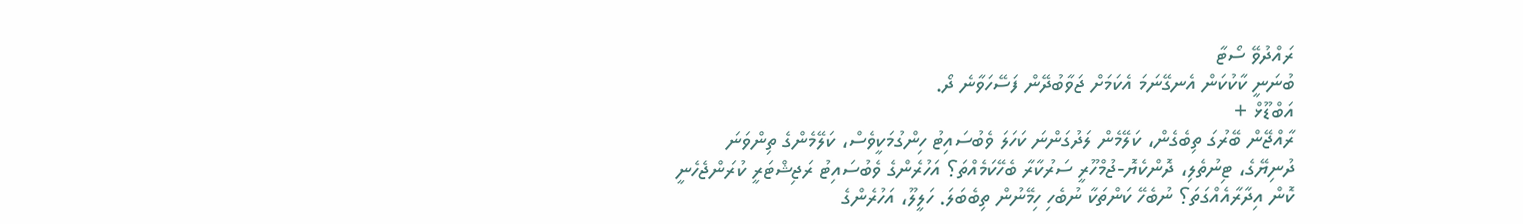ރައްދުވޭ ސޯޓާ
ބުނަނީ ކާކުކަން އެނގޭނަމަ އެކަމަށް ޖަވާބުދޭން ފަސޭހަވާނެ ދޯ.
އަބްޑޫޅް +
ރާއްޖޭން ބޭރުގަ ތިބެގެން، ކަލޭމެން ލަދުގަންނަ ކަހަލަ ވެބުސައިޓު ހިންގުމަކީވެސް، ކަލޭމެންގެ ތިންވަނަ ދުނިޔޭގެ، ޓިނުތެލި، ދޮންކެޔޮ-ޖުމްހޫރީ ސަރުކާރާ ބެހޭކަމެއްތަ؟ އަހުރެންގެ ވެބުސައިޓު ރަޖިޝްޓަރީ ކުރަންޖެހެނީ ކޮން އިދާރާއެއްގަތަ؟ ނުބެހޭ ކަންތަކާ ނުބެހި ހިމޭނުން ތިބެބަލަ. ހަލީލޫ، އަހުރެންގެ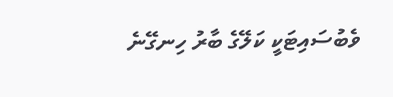ވެބުސައިޓަކީ ކަލޭގެ ބާރު ހިނގޭނެ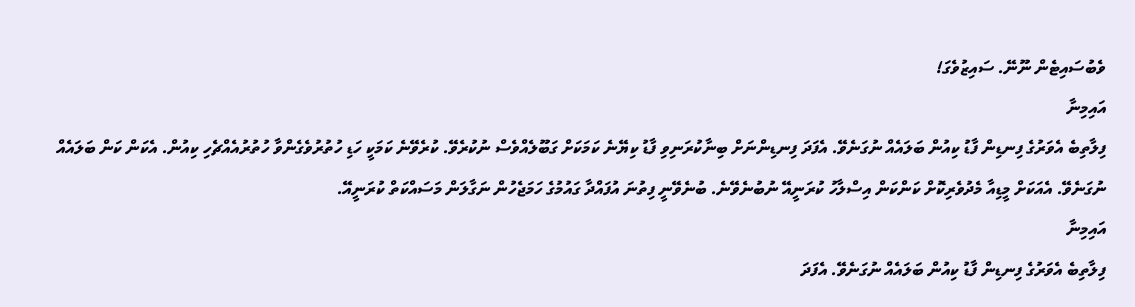ވެބުސައިޓެން ނޫނޭ. ސައިޒުވެގަ!
އައިމިނާ
ފިލާތިބެ އެވަރުގެ ފިނޑިން ފާޑު ކިއުން ބަލައެއް ނުގަނެވޭ. އެފަދަ ފިނޑިންނަށް ބިނާކުރަނިވި ފާޑު ކިޔޭނެ ކަމަކަށް ގަބޫލެއްވެސް ނުކުރެވޭ. ކުރެވޭނެ ކަމަކީ ހަޑި ހުތުރުވެގެންވާ ހުތުރުއެއްޗެހި ކިއުން. އެކަން ކަން ބަލައެއް ނުގަނެވޭ. އެއަކަށް މީޑިއާ މެދުވެރިކޮށް ކަންކަން އިސްލާހު ކުރަނީއޭ ނުބުނެވޭނެ. ބުނެވޭނީ ފިތުނަ އުފައްދާ ގައުމުގެ ހަމަޖެހުން ނަގާލަން މަސައްކަތް ކުރަނީއޭ.
އައިމިނާ
ފިލާތިބެ އެވަރުގެ ފިނޑިން ފާޑު ކިއުން ބަލައެއް ނުގަނެވޭ. އެފަދަ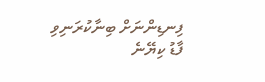ފިނޑިންނަށް ބިނާކުރަނިވި ފާޑު ކިޔޭނެ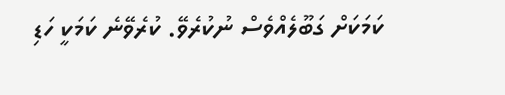ކަމަކަށް ގަބޫލެއްވެސް ނުކުރެވޭ. ކުރެވޭނެ ކަމަކީ ހަޑި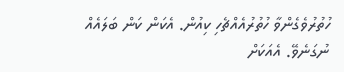ހުތުރުވެގެންވާ ހުތުރުއެއްޗެހި ކިއުން. އެކަން ކަން ބަލައެއް ނުގަނެވޭ. އެއަކަށް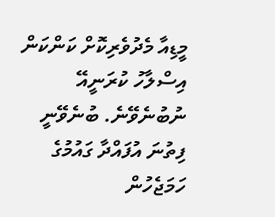މީޑިއާ މެދުވެރިކޮށް ކަންކަން އިސްލާހު ކުރަނީއޭ ނުބުނެވޭނެ. ބުނެވޭނީ ފިތުނަ އުފައްދާ ގައުމުގެ ހަމަޖެހުން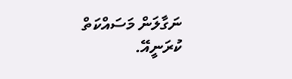ނަގާލަން މަސައްކަތް ކުރަނީއޭ.